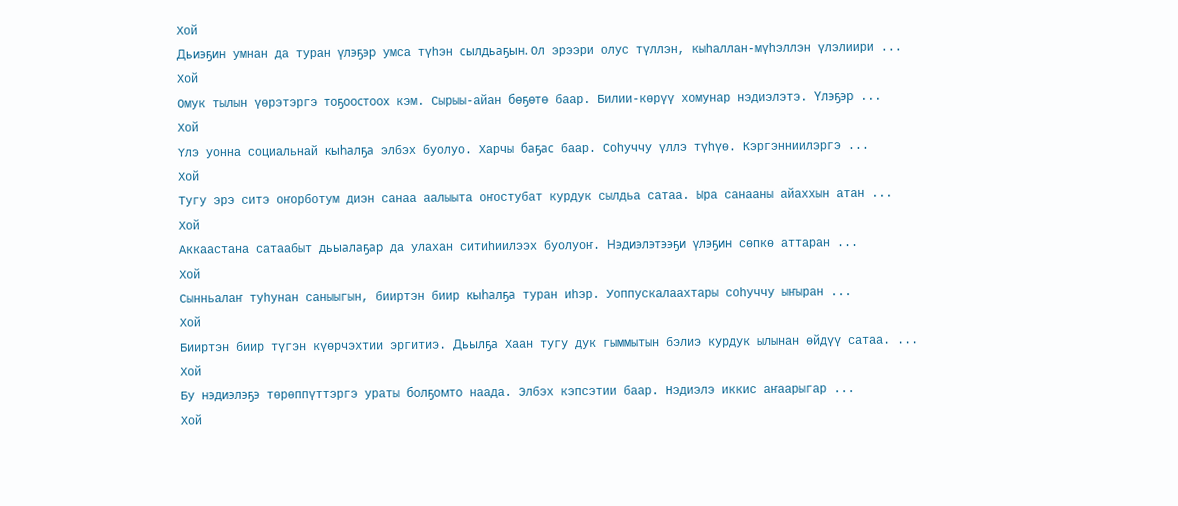Хой
Дьиэҕин умнан да туран үлэҕэр умса түһэн сылдьаҕын. Ол эрээри олус түллэн, кыһаллан-мүһэллэн үлэлиири ...
Хой
Омук тылын үөрэтэргэ тоҕоостоох кэм. Сырыы-айан бөҕөтө баар. Билии-көрүү хомунар нэдиэлэтэ. Үлэҕэр ...
Хой
Үлэ уонна социальнай кыһалҕа элбэх буолуо. Харчы баҕас баар. Соһуччу үллэ түһүө. Кэргэнниилэргэ ...
Хой
Тугу эрэ ситэ оҥорботум диэн санаа аалыыта оҥостубат курдук сылдьа сатаа. Ыра санааны айаххын атан ...
Хой
Аккаастана сатаабыт дьыалаҕар да улахан ситиһиилээх буолуоҥ. Нэдиэлэтээҕи үлэҕин сөпкө аттаран ...
Хой
Сынньалаҥ туһунан саныыгын, бииртэн биир кыһалҕа туран иһэр. Уоппускалаахтары соһуччу ыҥыран ...
Хой
Бииртэн биир түгэн күөрчэхтии эргитиэ. Дьылҕа Хаан тугу дук гыммытын бэлиэ курдук ылынан өйдүү сатаа. ...
Хой
Бу нэдиэлэҕэ төрөппүттэргэ ураты болҕомто наада. Элбэх кэпсэтии баар. Нэдиэлэ иккис аҥаарыгар ...
Хой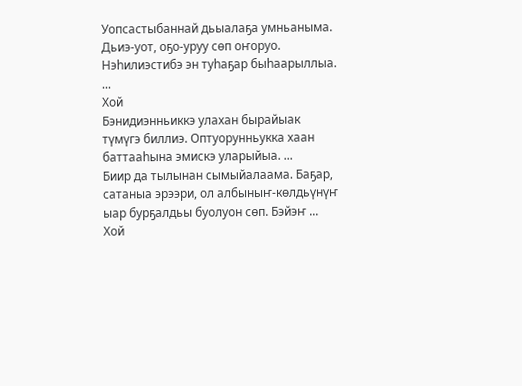Уопсастыбаннай дьыалаҕа умньаныма. Дьиэ-уот, оҕо-уруу сөп оҥоруо. Нэһилиэстибэ эн туһаҕар быһаарыллыа. ...
Хой
Бэнидиэнньиккэ улахан бырайыак түмүгэ биллиэ. Оптуорунньукка хаан баттааһына эмискэ уларыйыа. ...
Биир да тылынан сымыйалаама. Баҕар, сатаныа эрээри, ол албыныҥ-көлдьүнүҥ ыар бурҕалдьы буолуон сөп. Бэйэҥ ...
Хой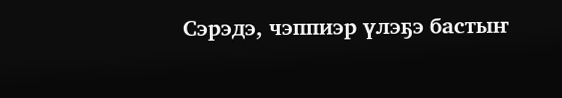Сэрэдэ, чэппиэр үлэҕэ бастыҥ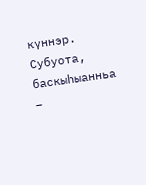күннэр. Субуота, баскыһыанньа –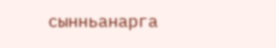сынньанарга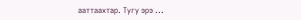ааттаахтар. Тугу эрэ ...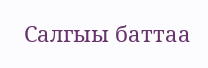Салгыы баттаа